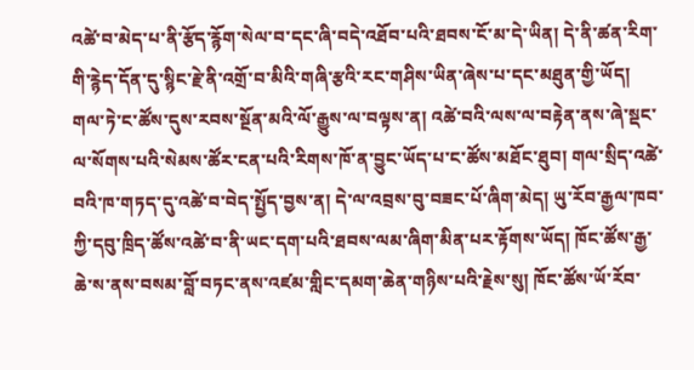འཚེ་བ་མེད་པ་ནི་རྩོད་རྙོག་སེལ་བ་དང་ཞི་བདེ་འཐོབ་པའི་ཐབས་ངོ་མ་དེ་ཡིན། དེ་ནི་ཚན་རིག་གི་རྙེད་དོན་དུ་སྙིང་རྗེ་ནི་འགྲོ་བ་མིའི་གཞི་རྩའི་རང་གཤིས་ཡིན་ཞེས་པ་དང་མཐུན་གྱི་ཡོད། གལ་ཏེ་ང་ཚོས་དུས་རབས་སྔོན་མའི་ལོ་རྒྱུས་ལ་བལྟས་ན། འཚེ་བའི་ལས་ལ་བརྟེན་ནས་ཞེ་སྡང་ལ་སོགས་པའི་སེམས་ཚོར་ངན་པའི་རིགས་ཁོ་ན་བྱུང་ཡོད་པ་ང་ཚོས་མཐོང་ཐུབ། གལ་སྲིད་འཚེ་བའི་ཁ་གཏད་དུ་འཚེ་བ་བེད་སྤྱོད་བྱས་ན། དེ་ལ་འབྲས་བུ་བཟང་པོ་ཞིག་མེད། ཡུ་རོབ་རྒྱལ་ཁབ་ཀྱི་དབུ་ཁྲིད་ཚོས་འཚེ་བ་ནི་ཡང་དག་པའི་ཐབས་ལམ་ཞིག་མིན་པར་རྟོགས་ཡོད། ཁོང་ཚོས་རྒྱ་ཆེ་ས་ནས་བསམ་བློ་བཏང་ནས་འཛམ་གླིང་དམག་ཆེན་གཉིས་པའི་རྗེས་སུ། ཁོང་ཚོས་ཡོ་རོབ་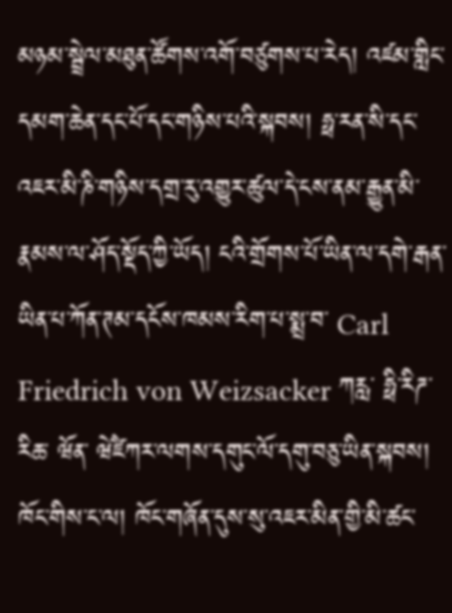མཉམ་སྦྲེལ་མཐུན་ཚོགས་འགོ་བཙུགས་པ་རེད། འཛམ་གླིང་དམག་ཆེན་དང་པོ་དང་གཉིས་པའི་སྐབས། ཧྥ་རན་སི་དང་འཇར་མི་ཎི་གཉིས་དགྲ་རུ་འགྱུར་ཚུལ་དེ་ངས་ནམ་རྒྱུན་མི་རྣམས་ལ་ཤོད་སྡོད་ཀྱི་ཡོད། ངའི་གྲོགས་པོ་ཡིན་ལ་དགེ་རྒན་ཡིན་པ་ཀོན་ཊམ་དངོས་ཁམས་རིག་པ་སྨྲ་བ་ Carl Friedrich von Weizsacker ཀརླ་ ཧྥི་རིཌ་རིཆ་ ཝོན་ ཝེཛཻཀར་ལགས་དགུང་ལོ་དགུ་བཅུ་ཡིན་སྐབས། ཁོང་གིས་ང་ལ། ཁོང་གཞོན་དུས་སུ་འཇར་མིན་གྱི་མི་ཚང་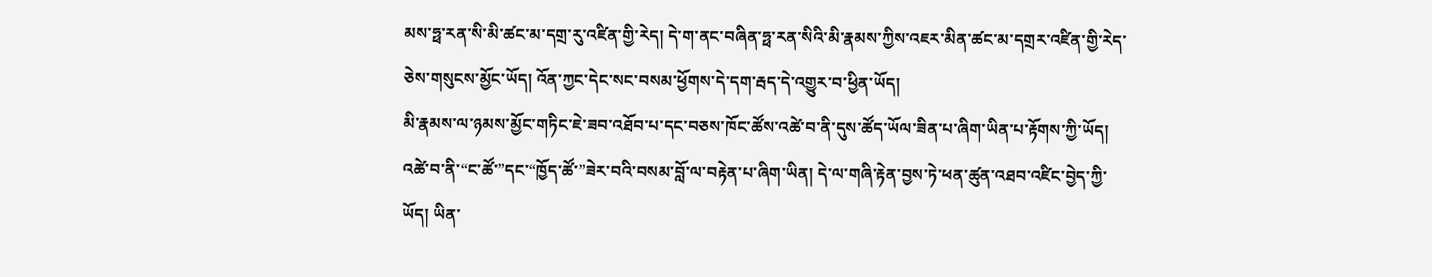མས་ཧྥ་རན་སི་མི་ཚང་མ་དགྲ་རུ་འཛིན་གྱི་རེད། དེ་ག་ནང་བཞིན་ཧྥ་རན་སིའི་མི་རྣམས་ཀྱིས་འཇར་མིན་ཚང་མ་དགྲར་འཛིན་གྱི་རེད་ཅེས་གསུངས་མྱོང་ཡོད། འོན་ཀྱང་དེང་སང་བསམ་ཕྱོགས་དེ་དག་རྦད་དེ་འགྱུར་བ་ཕྱིན་ཡོད།
མི་རྣམས་ལ་ཉམས་མྱོང་གཏིང་ཇེ་ཟབ་འཐོབ་པ་དང་བཅས་ཁོང་ཚོས་འཚེ་བ་ནི་དུས་ཚོད་ཡོལ་ཟིན་པ་ཞིག་ཡིན་པ་རྟོགས་ཀྱི་ཡོད། འཚེ་བ་ནི་“ང་ཚོ་”དང་“ཁྱོད་ཚོ་”ཟེར་བའི་བསམ་བློ་ལ་བརྟེན་པ་ཞིག་ཡིན། དེ་ལ་གཞི་རྟེན་བྱས་ཏེ་ཕན་ཚུན་འཐབ་འཛིང་བྱེད་ཀྱི་ཡོད། ཡིན་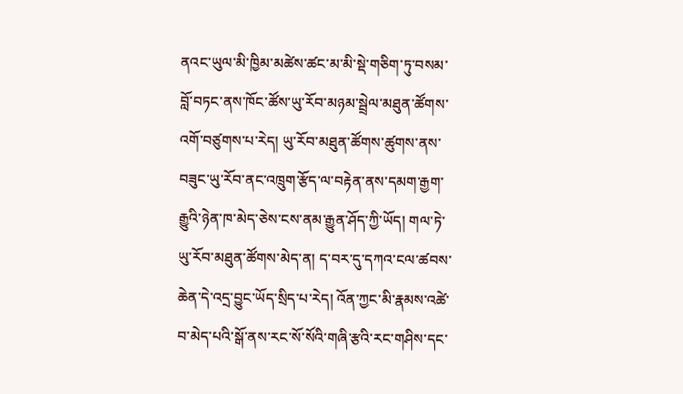ནའང་ཡུལ་མི་ཁྱིམ་མཚེས་ཚང་མ་མི་སྡེ་གཅིག་ཏུ་བསམ་བློ་བཏང་ནས་ཁོང་ཚོས་ཡུ་རོབ་མཉམ་སྦྲེལ་མཐུན་ཚོགས་འགོ་བཙུགས་པ་རེད། ཡུ་རོབ་མཐུན་ཚོགས་ཚུགས་ནས་བཟུང་ཡུ་རོབ་ནང་འཁྲུག་རྩོད་ལ་བརྟེན་ནས་དམག་རྒྱག་རྒྱུའི་ཉེན་ཁ་མེད་ཅེས་ངས་ནམ་རྒྱུན་ཤོད་ཀྱི་ཡོད། གལ་ཏེ་ཡུ་རོབ་མཐུན་ཚོགས་མེད་ན། ད་བར་དུ་དཀའ་ངལ་ཚབས་ཆེན་དེ་འདྲ་བྱུང་ཡོད་སྲིད་པ་རེད། འོན་ཀྱང་མི་རྣམས་འཚེ་བ་མེད་པའི་སྒོ་ནས་རང་སོ་སོའི་གཞི་རྩའི་རང་གཤིས་དང་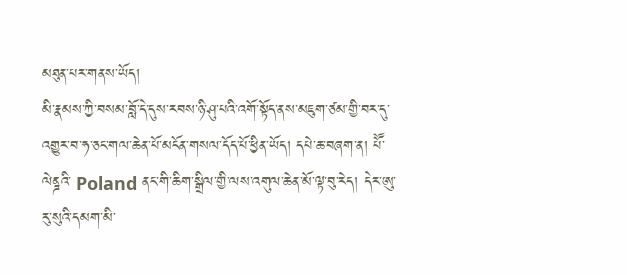མཐུན་པར་གནས་ཡོད།
མི་རྣམས་ཀྱི་བསམ་བློ་དེ་དུས་རབས་ཉི་ཤུ་པའི་འགོ་སྟོད་ནས་མཇུག་ཙམ་གྱི་བར་དུ་འགྱུར་བ་ཧ་ཅང་གལ་ཆེན་པོ་མངོན་གསལ་དོད་པོ་ཕྱིན་ཡོད། དཔེ་ཆ་བཞག་ན། པཽ་ལེནྜའི་ Poland ནང་གི་ཆིག་སྒྲིལ་གྱི་ལས་འགུལ་ཆེན་མོ་ལྟ་བུ་རེད། དེར་ཨུ་རུ་སུའི་དམག་མི་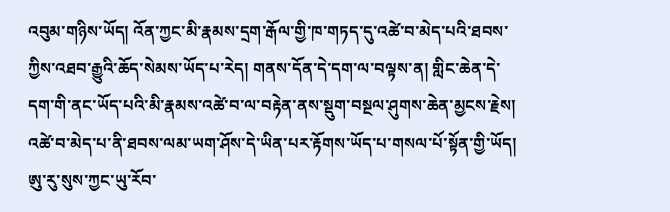འབུམ་གཉིས་ཡོད། འོན་ཀྱང་མི་རྣམས་དྲག་རྒོལ་གྱི་ཁ་གཏད་དུ་འཚེ་བ་མེད་པའི་ཐབས་ཀྱིས་འཐབ་རྒྱུའི་ཆོད་སེམས་ཡོད་པ་རེད། གནས་དོན་དེ་དག་ལ་བལྟས་ན། གླིང་ཆེན་དེ་དག་གི་ནང་ཡོད་པའི་མི་རྣམས་འཚེ་བ་ལ་བརྟེན་ནས་སྡུག་བསྔལ་ཤུགས་ཆེན་མྱངས་རྗེས། འཚེ་བ་མེད་པ་ནི་ཐབས་ལམ་ཡག་ཤོས་དེ་ཡིན་པར་རྟོགས་ཡོད་པ་གསལ་པོ་སྟོན་གྱི་ཡོད།
ཨུ་རུ་སུས་ཀྱང་ཡུ་རོབ་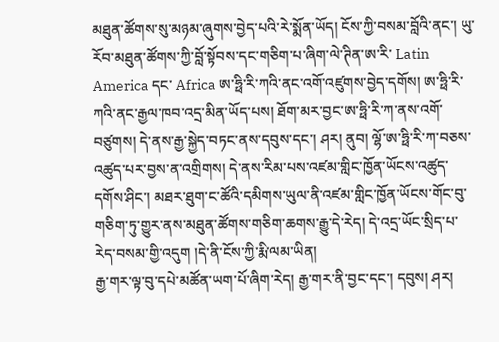མཐུན་ཚོགས་སུ་མཉམ་ཞུགས་བྱེད་པའི་རེ་སྨོན་ཡོད། ངོས་ཀྱི་བསམ་བློའི་ནང་། ཡུ་རོབ་མཐུན་ཚོགས་ཀྱི་བློ་སྟོབས་དང་གཅིག་པ་ཞིག་ལེ་ཊིན་ཨ་རི་ Latin America དང་ Africa ཨ་ཧྥི་རི་ཀའི་ནང་འགོ་འཛུགས་བྱེད་དགོས། ཨ་ཧྥི་རི་ཀའི་ནང་རྒྱལ་ཁབ་འདྲ་མིན་ཡོད་པས། ཐོག་མར་བྱང་ཨ་ཧྥི་རི་ཀ་ནས་འགོ་བཙུགས། དེ་ནས་རྒྱ་སྐྱེད་བཏང་ནས་དབུས་དང་། ཤར། ནུབ། ལྷོ་ཨ་ཧྥི་རི་ཀ་བཅས་འཚུད་པར་བྱས་ན་འགྲིགས། དེ་ནས་རིམ་པས་འཛམ་གླིང་ཁྱོན་ཡོངས་འཚུད་དགོས་ཤིང་། མཐར་ཐུག་ང་ཚོའི་དམིགས་ཡུལ་ནི་འཛམ་གླིང་ཁྱོན་ཡོངས་གོང་བུ་གཅིག་ཏུ་གྱུར་ནས་མཐུན་ཚོགས་གཅིག་ཆགས་རྒྱུ་དེ་རེད། དེ་འདྲ་ཡོང་སྲིད་པ་རེད་བསམ་གྱི་འདུག །དེ་ནི་ངོས་ཀྱི་རྨི་ལམ་ཡིན།
རྒྱ་གར་ལྟ་བུ་དཔེ་མཚོན་ཡག་པོ་ཞིག་རེད། རྒྱ་གར་ནི་བྱང་དང་། དབུས། ཤར།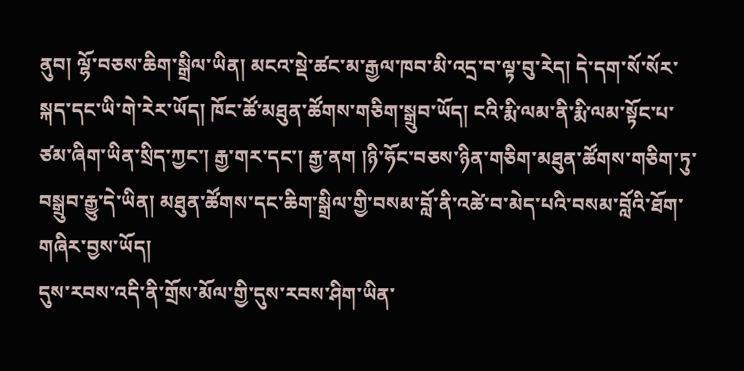ནུབ། ལྷོ་བཅས་ཆིག་སྒྲིལ་ཡིན། མངའ་སྡེ་ཚང་མ་རྒྱལ་ཁབ་མི་འདྲ་བ་ལྟ་བུ་རེད། དེ་དག་སོ་སོར་སྐད་དང་ཡི་གེ་རེར་ཡོད། ཁོང་ཚོ་མཐུན་ཚོགས་གཅིག་སྒྲུབ་ཡོད། ངའི་རྨི་ལམ་ནི་རྨི་ལམ་སྟོང་པ་ཙམ་ཞིག་ཡིན་སྲིད་ཀྱང་། རྒྱ་གར་དང་། རྒྱ་ནག །ཉི་ཧོང་བཅས་ཉིན་གཅིག་མཐུན་ཚོགས་གཅིག་ཏུ་བསྒྲུབ་རྒྱུ་དེ་ཡིན། མཐུན་ཚོགས་དང་ཆིག་སྒྲིལ་གྱི་བསམ་བློ་ནི་འཚེ་བ་མེད་པའི་བསམ་བློའི་ཐོག་གཞིར་བྱས་ཡོད།
དུས་རབས་འདི་ནི་གྲོས་མོལ་གྱི་དུས་རབས་ཤིག་ཡིན་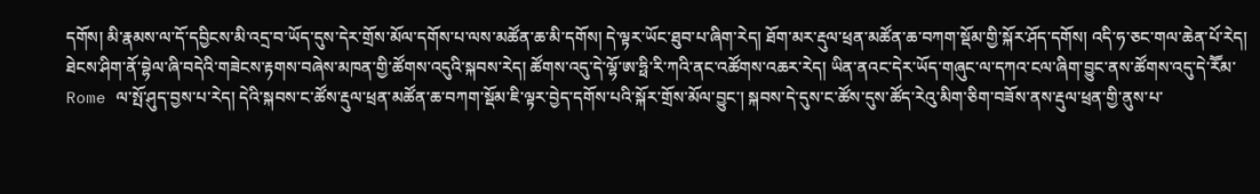དགོས། མི་རྣམས་ལ་དོ་དབྱིངས་མི་འདྲ་བ་ཡོད་དུས་དེར་གྲོས་མོལ་དགོས་པ་ལས་མཚོན་ཆ་མི་དགོས། དེ་ལྟར་ཡོང་ཐུབ་པ་ཞིག་རེད། ཐོག་མར་རྡུལ་ཕྲན་མཚོན་ཆ་བཀག་སྡོམ་གྱི་སྐོར་ཤོད་དགོས། འདི་ཧ་ཅང་གལ་ཆེན་པོ་རེད། ཐེངས་ཤིག་ནོ་བྷེལ་ཞི་བདེའི་གཟེངས་རྟགས་བཞེས་མཁན་གྱི་ཚོགས་འདུའི་སྐབས་རེད། ཚོགས་འདུ་དེ་ལྷོ་ཨ་ཧྥི་རི་ཀའི་ནང་འཚོགས་འཆར་རེད། ཡིན་ནའང་དེར་ཡོད་གཞུང་ལ་དཀའ་ངལ་ཞིག་བྱུང་ནས་ཚོགས་འདུ་དེ་རཽམ་ Rome ལ་སྤོ་ཤུད་བྱས་པ་རེད། དེའི་སྐབས་ང་ཚོས་རྡུལ་ཕྲན་མཚོན་ཆ་བཀག་སྡོམ་ཇི་ལྟར་བྱེད་དགོས་པའི་སྐོར་གྲོས་མོལ་བྱུང་། སྐབས་དེ་དུས་ང་ཚོས་དུས་ཚོད་རེའུ་མིག་ཅིག་བཟོས་ནས་རྡུལ་ཕྲན་གྱི་ནུས་པ་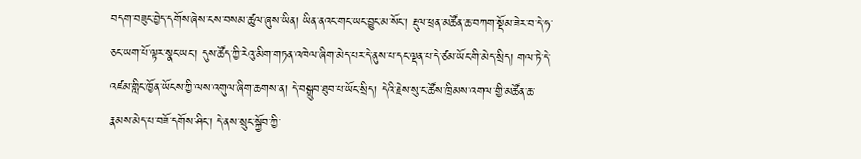བདག་བཟུང་བྱེད་དགོས་ཞེས་ངས་བསམ་ཚུལ་ཞུས་ཡིན། ཡིན་ནའང་གང་ཡང་བྱུང་མ་སོང་། རྡུལ་ཕྲན་མཚོན་ཆ་བཀག་སྡོམ་ཟེར་བ་དེ་ཧ་ཅང་ཡག་པོ་ལྟར་སྣང་ཡང་། དུས་ཚོད་ཀྱི་རེའུ་མིག་གཏན་འཁེལ་ཞིག་མེད་པར་དེ་ནུས་པ་དང་ལྡན་པ་དེ་ཙམ་ཡོང་གི་མེད་སྲིད། གལ་ཏེ་དེ་འཛམ་གླིང་ཁྱོན་ཡོངས་ཀྱི་ལས་འགུལ་ཞིག་ཆགས་ན། དེ་བསྒྲུབ་ཐུབ་པ་ཡོང་སྲིད། དེའི་རྗེས་སུ་ང་ཚོས་ཁྲིམས་འགལ་གྱི་མཚོན་ཆ་རྣམས་མེད་པ་བཟོ་དགོས་ཤིང་། དེ་ནས་སྲུང་སྐྱོབ་ཀྱི་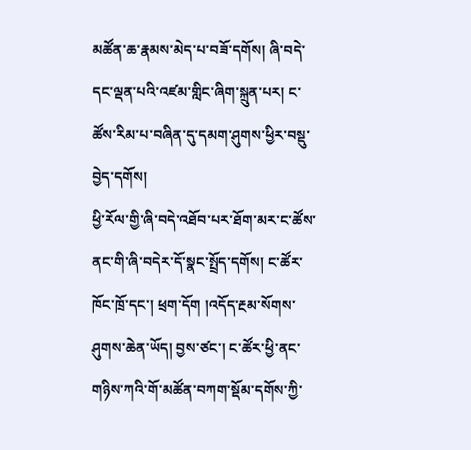མཚོན་ཆ་རྣམས་མེད་པ་བཟོ་དགོས། ཞི་བདེ་དང་ལྡན་པའི་འཛམ་གླིང་ཞིག་སྐྲུན་པར། ང་ཚོས་རིམ་པ་བཞིན་དུ་དམག་ཤུགས་ཕྱིར་བསྡུ་བྱེད་དགོས།
ཕྱི་རོལ་གྱི་ཞི་བདེ་འཐོབ་པར་ཐོག་མར་ང་ཚོས་ནང་གི་ཞི་བདེར་དོ་སྣང་སྤྲོད་དགོས། ང་ཚོར་ཁོང་ཁྲོ་དང་། ཕྲག་དོག །འདོད་རྔམ་སོགས་ཤུགས་ཆེན་ཡོད། བྱས་ཙང་། ང་ཚོར་ཕྱི་ནང་གཉིས་ཀའི་གོ་མཚོན་བཀག་སྡོམ་དགོས་ཀྱི་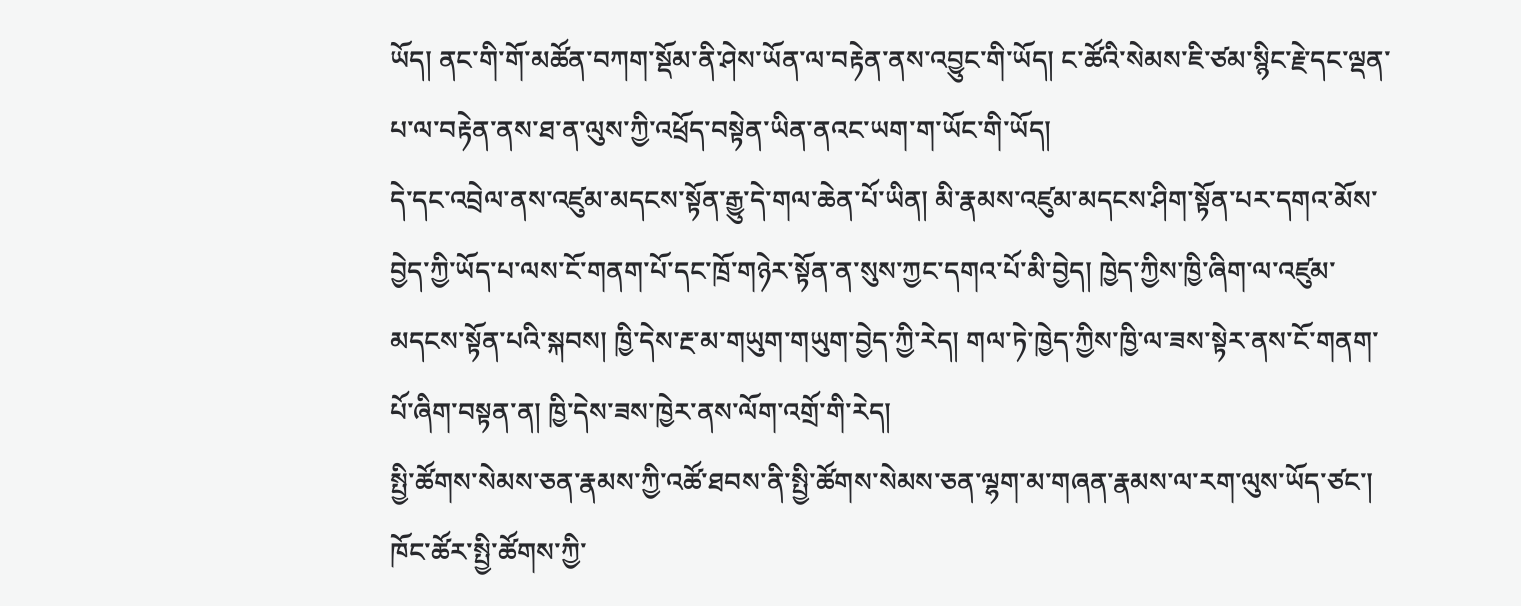ཡོད། ནང་གི་གོ་མཚོན་བཀག་སྡོམ་ནི་ཤེས་ཡོན་ལ་བརྟེན་ནས་འབྱུང་གི་ཡོད། ང་ཚོའི་སེམས་ཇི་ཙམ་སྙིང་རྗེ་དང་ལྡན་པ་ལ་བརྟེན་ནས་ཐ་ན་ལུས་ཀྱི་འཕྲོད་བསྟེན་ཡིན་ནའང་ཡག་ག་ཡོང་གི་ཡོད།
དེ་དང་འབྲེལ་ནས་འཛུམ་མདངས་སྟོན་རྒྱུ་དེ་གལ་ཆེན་པོ་ཡིན། མི་རྣམས་འཛུམ་མདངས་ཤིག་སྟོན་པར་དགའ་མོས་བྱེད་ཀྱི་ཡོད་པ་ལས་ངོ་གནག་པོ་དང་ཁྲོ་གཉེར་སྟོན་ན་སུས་ཀྱང་དགའ་པོ་མི་བྱེད། ཁྱེད་ཀྱིས་ཁྱི་ཞིག་ལ་འཛུམ་མདངས་སྟོན་པའི་སྐབས། ཁྱི་དེས་རྔ་མ་གཡུག་གཡུག་བྱེད་ཀྱི་རེད། གལ་ཏེ་ཁྱེད་ཀྱིས་ཁྱི་ལ་ཟས་སྟེར་ནས་ངོ་གནག་པོ་ཞིག་བསྟན་ན། ཁྱི་དེས་ཟས་ཁྱེར་ནས་ལོག་འགྲོ་གི་རེད།
སྤྱི་ཚོགས་སེམས་ཅན་རྣམས་ཀྱི་འཚོ་ཐབས་ནི་སྤྱི་ཚོགས་སེམས་ཅན་ལྷག་མ་གཞན་རྣམས་ལ་རག་ལུས་ཡོད་ཙང་། ཁོང་ཚོར་སྤྱི་ཚོགས་ཀྱི་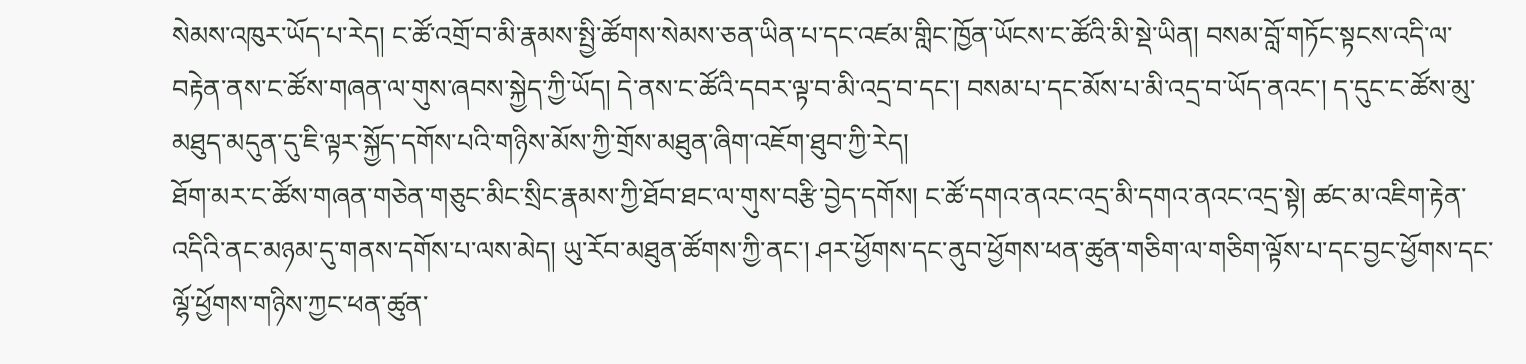སེམས་འཁུར་ཡོད་པ་རེད། ང་ཚོ་འགྲོ་བ་མི་རྣམས་སྤྱི་ཚོགས་སེམས་ཅན་ཡིན་པ་དང་འཛམ་གླིང་ཁྱོན་ཡོངས་ང་ཚོའི་མི་སྡེ་ཡིན། བསམ་བློ་གཏོང་སྟངས་འདི་ལ་བརྟེན་ནས་ང་ཚོས་གཞན་ལ་གུས་ཞབས་སྐྱེད་ཀྱི་ཡོད། དེ་ནས་ང་ཚོའི་དབར་ལྟ་བ་མི་འདྲ་བ་དང་། བསམ་པ་དང་མོས་པ་མི་འདྲ་བ་ཡོད་ནའང་། ད་དུང་ང་ཚོས་མུ་མཐུད་མདུན་དུ་ཇི་ལྟར་སྐྱོད་དགོས་པའི་གཉིས་མོས་ཀྱི་གྲོས་མཐུན་ཞིག་འཇོག་ཐུབ་ཀྱི་རེད།
ཐོག་མར་ང་ཚོས་གཞན་གཅེན་གཅུང་མིང་སྲིང་རྣམས་ཀྱི་ཐོབ་ཐང་ལ་གུས་བརྩི་བྱེད་དགོས། ང་ཚོ་དགའ་ནའང་འདྲ་མི་དགའ་ནའང་འདྲ་སྟེ། ཚང་མ་འཇིག་རྟེན་འདིའི་ནང་མཉམ་དུ་གནས་དགོས་པ་ལས་མེད། ཡུ་རོབ་མཐུན་ཚོགས་ཀྱི་ནང་། ཤར་ཕྱོགས་དང་ནུབ་ཕྱོགས་ཕན་ཚུན་གཅིག་ལ་གཅིག་ལྟོས་པ་དང་བྱང་ཕྱོགས་དང་ལྷོ་ཕྱོགས་གཉིས་ཀྱང་ཕན་ཚུན་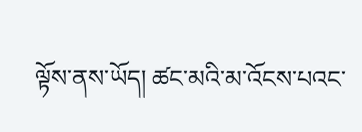ལྟོས་ནས་ཡོད། ཚང་མའི་མ་འོངས་པའང་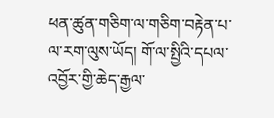ཕན་ཚུན་གཅིག་ལ་གཅིག་བརྟེན་པ་ལ་རག་ལུས་ཡོད། གོ་ལ་སྤྱིའི་དཔལ་འབྱོར་གྱི་ཆེད་རྒྱལ་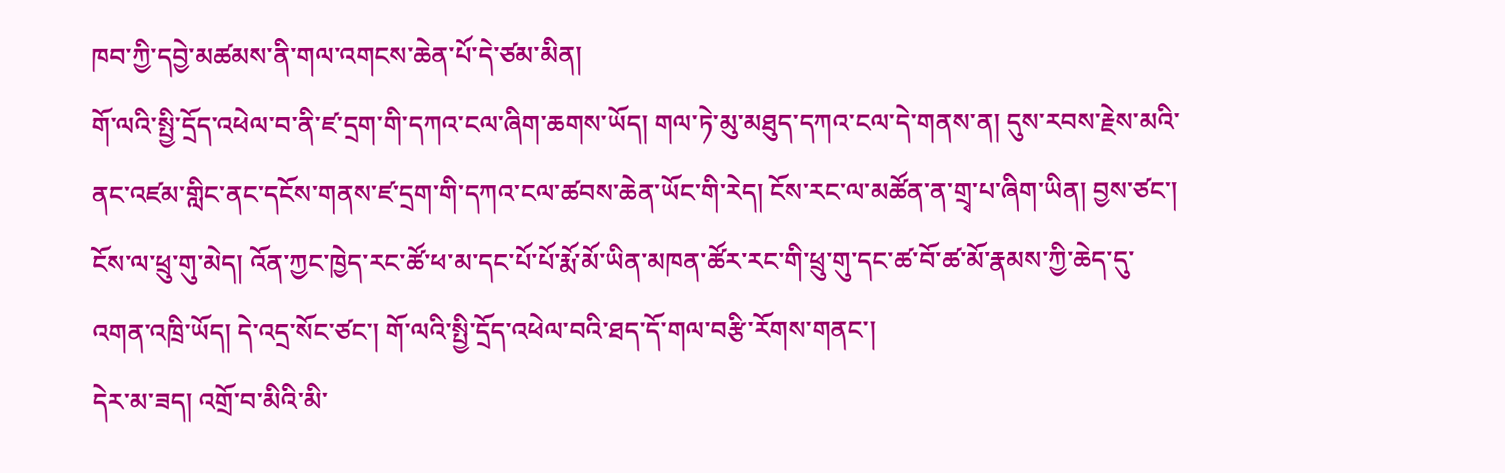ཁབ་ཀྱི་དབྱེ་མཚམས་ནི་གལ་འགངས་ཆེན་པོ་དེ་ཙམ་མིན།
གོ་ལའི་སྤྱི་དྲོད་འཕེལ་བ་ནི་ཛ་དྲག་གི་དཀའ་ངལ་ཞིག་ཆགས་ཡོད། གལ་ཏེ་མུ་མཐུད་དཀའ་ངལ་དེ་གནས་ན། དུས་རབས་རྗེས་མའི་ནང་འཛམ་གླིང་ནང་དངོས་གནས་ཛ་དྲག་གི་དཀའ་ངལ་ཚབས་ཆེན་ཡོང་གི་རེད། ངོས་རང་ལ་མཚོན་ན་གྲྭ་པ་ཞིག་ཡིན། བྱས་ཙང་། ངོས་ལ་ཕྲུ་གུ་མེད། འོན་ཀྱང་ཁྱེད་རང་ཚོ་ཕ་མ་དང་པོ་པོ་རྨོ་མོ་ཡིན་མཁན་ཚོར་རང་གི་ཕྲུ་གུ་དང་ཚ་བོ་ཚ་མོ་རྣམས་ཀྱི་ཆེད་དུ་འགན་འཁྲི་ཡོད། དེ་འདྲ་སོང་ཙང་། གོ་ལའི་སྤྱི་དྲོད་འཕེལ་བའི་ཐད་དོ་གལ་བརྩི་རོགས་གནང་།
དེར་མ་ཟད། འགྲོ་བ་མིའི་མི་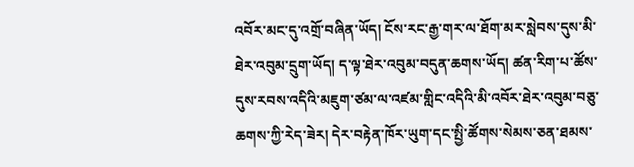འབོར་མང་དུ་འགྲོ་བཞིན་ཡོད། ངོས་རང་རྒྱ་གར་ལ་ཐོག་མར་སླེབས་དུས་མི་ཐེར་འབུམ་དྲུག་ཡོད། ད་ལྟ་ཐེར་འབུམ་བདུན་ཆགས་ཡོད། ཚན་རིག་པ་ཚོས་དུས་རབས་འདིའི་མཇུག་ཙམ་ལ་འཛམ་གླིང་འདིའི་མི་འབོར་ཐེར་འབུམ་བཅུ་ཆགས་ཀྱི་རེད་ཟེར། དེར་བརྟེན་ཁོར་ཡུག་དང་སྤྱི་ཚོགས་སེམས་ཅན་ཐམས་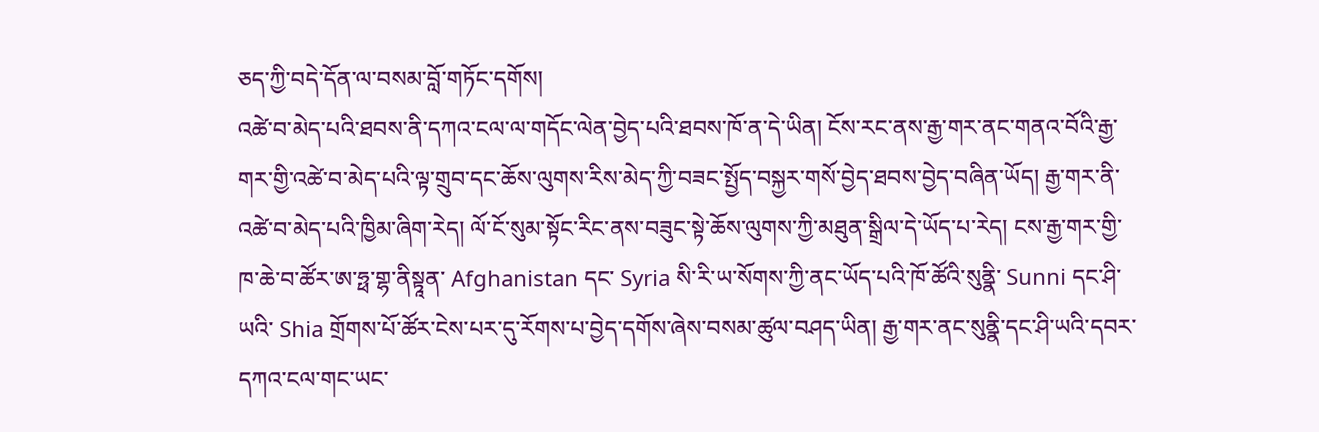ཅད་ཀྱི་བདེ་དོན་ལ་བསམ་བློ་གཏོང་དགོས།
འཚེ་བ་མེད་པའི་ཐབས་ནི་དཀའ་ངལ་ལ་གདོང་ལེན་བྱེད་པའི་ཐབས་ཁོ་ན་དེ་ཡིན། ངོས་རང་ནས་རྒྱ་གར་ནང་གནའ་བོའི་རྒྱ་གར་གྱི་འཚེ་བ་མེད་པའི་ལྟ་གྲུབ་དང་ཆོས་ལུགས་རིས་མེད་ཀྱི་བཟང་སྤྱོད་བསྐྱར་གསོ་བྱེད་ཐབས་བྱེད་བཞིན་ཡོད། རྒྱ་གར་ནི་འཚེ་བ་མེད་པའི་ཁྱིམ་ཞིག་རེད། ལོ་ངོ་སུམ་སྟོང་རིང་ནས་བཟུང་སྟེ་ཆོས་ལུགས་ཀྱི་མཐུན་སྒྲིལ་དེ་ཡོད་པ་རེད། ངས་རྒྱ་གར་གྱི་ཁ་ཆེ་བ་ཚོར་ཨ་ཧྥ་གྷ་ནིསྟཱན་ Afghanistan དང་ Syria སི་རི་ཡ་སོགས་ཀྱི་ནང་ཡོད་པའི་ཁོ་ཚོའི་སུནྣི་ Sunni དང་ཤི་ཡའི་ Shia གྲོགས་པོ་ཚོར་ངེས་པར་དུ་རོགས་པ་བྱེད་དགོས་ཞེས་བསམ་ཚུལ་བཤད་ཡིན། རྒྱ་གར་ནང་སུནྣི་དང་ཤི་ཡའི་དབར་དཀའ་ངལ་གང་ཡང་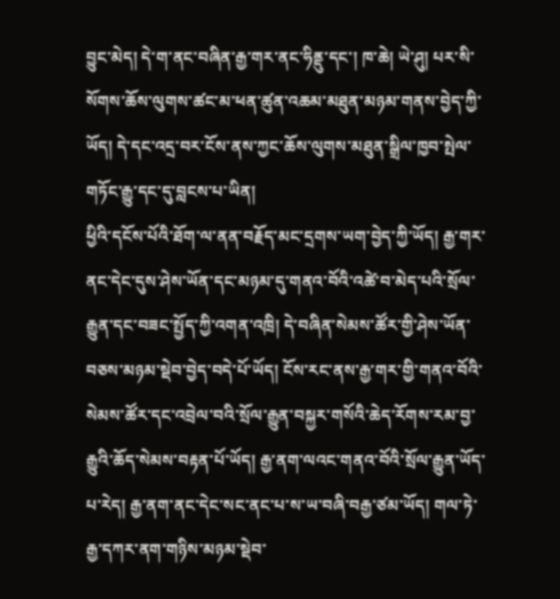བྱུང་མེད། དེ་ག་ནང་བཞིན་རྒྱ་གར་ནང་ཧིནྡུ་དང་། ཁ་ཆེ། ཡེ་ཤུ། པར་སི་སོགས་ཆོས་ལུགས་ཚང་མ་ཕན་ཚུན་འཆམ་མཐུན་མཉམ་གནས་བྱེད་ཀྱི་ཡོད། དེ་དང་འདྲ་བར་ངོས་ནས་ཀྱང་ཆོས་ལུགས་མཐུན་སྒྲིལ་ཁྱབ་སྤེལ་གཏོང་རྒྱུ་དང་དུ་བླངས་པ་ཡིན།
ཕྱིའི་དངོས་པོའི་ཐོག་ལ་ནན་བརྗོད་མང་དྲགས་ཡག་བྱེད་ཀྱི་ཡོད། རྒྱ་གར་ནང་དེང་དུས་ཤེས་ཡོན་དང་མཉམ་དུ་གནའ་བོའི་འཚེ་བ་མེད་པའི་སྲོལ་རྒྱུན་དང་བཟང་སྤྱོད་ཀྱི་འགན་འཁྲི། དེ་བཞིན་སེམས་ཚོར་གྱི་ཤེས་ཡོན་བཅས་མཉམ་སྡེབ་བྱེད་བདེ་པོ་ཡོད། ངོས་རང་ནས་རྒྱ་གར་གྱི་གནའ་བོའི་སེམས་ཚོར་དང་འབྲེལ་བའི་སྲོལ་རྒྱུན་བསྐྱར་གསོའི་ཆེད་རོགས་རམ་བྱ་རྒྱུའི་ཆོད་སེམས་བརྟན་པོ་ཡོད། རྒྱ་ནག་ལའང་གནའ་བོའི་སྲོལ་རྒྱུན་ཡོད་པ་རེད། རྒྱ་ནག་ནང་དེང་སང་ནང་པ་ས་ཡ་བཞི་བརྒྱ་ཙམ་ཡོད། གལ་ཏེ་རྒྱ་དཀར་ནག་གཉིས་མཉམ་སྡེབ་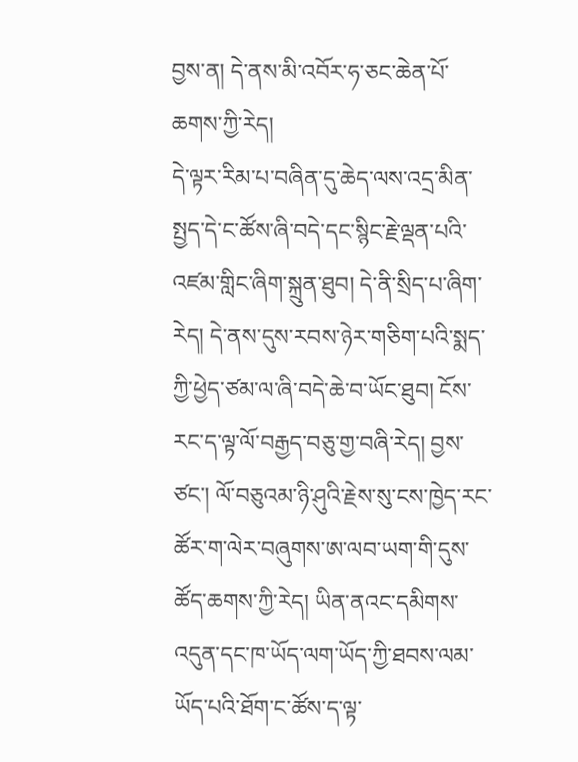བྱས་ན། དེ་ནས་མི་འབོར་ཧ་ཅང་ཆེན་པོ་ཆགས་ཀྱི་རེད།
དེ་ལྟར་རིམ་པ་བཞིན་དུ་ཆེད་ལས་འདྲ་མིན་སྤྱད་དེ་ང་ཚོས་ཞི་བདེ་དང་སྙིང་རྗེ་ལྡན་པའི་འཛམ་གླིང་ཞིག་སྐྲུན་ཐུབ། དེ་ནི་སྲིད་པ་ཞིག་རེད། དེ་ནས་དུས་རབས་ཉེར་གཅིག་པའི་སྨད་ཀྱི་ཕྱེད་ཙམ་ལ་ཞི་བདེ་ཆེ་བ་ཡོང་ཐུབ། ངོས་རང་ད་ལྟ་ལོ་བརྒྱད་བཅུ་གྱ་བཞི་རེད། བྱས་ཙང་། ལོ་བཅུའམ་ཉི་ཤུའི་རྗེས་སུ་ངས་ཁྱེད་རང་ཚོར་ག་ལེར་བཞུགས་ཨ་ལབ་ཡག་གི་དུས་ཚོད་ཆགས་ཀྱི་རེད། ཡིན་ནའང་དམིགས་འདུན་དང་ཁ་ཡོད་ལག་ཡོད་ཀྱི་ཐབས་ལམ་ཡོད་པའི་ཐོག་ང་ཚོས་ད་ལྟ་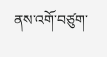ནས་འགོ་བཙུག་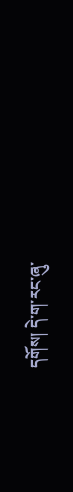དགོས། དེ་ག་རང་ཞུ་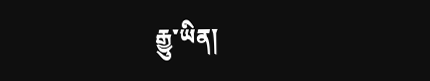རྒྱུ་ཡིན།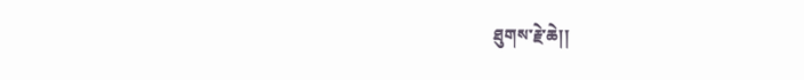ཐུགས་རྗེ་ཆེ།།